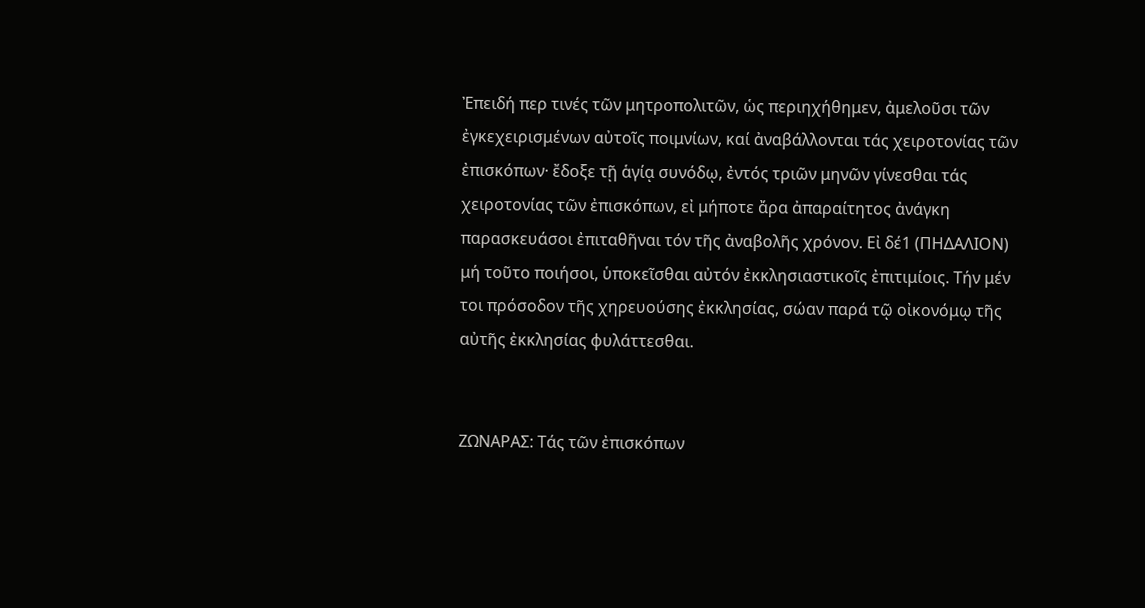Ἐπειδή περ τινές τῶν μητροπολιτῶν, ὡς περιηχήθημεν, ἀμελοῦσι τῶν ἐγκεχειρισμένων αὐτοῖς ποιμνίων, καί ἀναβάλλονται τάς χειροτονίας τῶν ἐπισκόπων· ἔδοξε τῇ ἁγίᾳ συνόδῳ, ἐντός τριῶν μηνῶν γίνεσθαι τάς χειροτονίας τῶν ἐπισκόπων, εἰ μήποτε ἄρα ἀπαραίτητος ἀνάγκη παρασκευάσοι ἐπιταθῆναι τόν τῆς ἀναβολῆς χρόνον. Εἰ δέ1 (ΠΗΔΑΛΙΟΝ) μή τοῦτο ποιήσοι, ὑποκεῖσθαι αὐτόν ἐκκλησιαστικοῖς ἐπιτιμίοις. Τήν μέν τοι πρόσοδον τῆς χηρευούσης ἐκκλησίας, σώαν παρά τῷ οἰκονόμῳ τῆς αὐτῆς ἐκκλησίας φυλάττεσθαι.


ΖΩΝΑΡΑΣ: Τάς τῶν ἐπισκόπων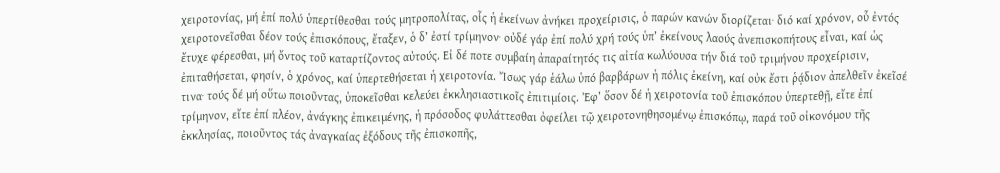χειροτονίας, μή ἐπί πολύ ὑπερτίθεσθαι τούς μητροπολίτας, οἷς ἡ ἐκείνων ἀνήκει προχείρισις, ὁ παρών κανών διορίζεται∙ διό καί χρόνον, οὗ ἐντός χειροτονεῖσθαι δέον τούς ἐπισκόπους, ἔταξεν, ὁ δ’ ἐστί τρίμηνον∙ οὐδέ γάρ ἐπί πολύ χρή τούς ὑπ’ ἐκείνους λαούς ἀνεπισκοπήτους εἶναι, καί ὡς ἔτυχε φέρεσθαι, μή ὄντος τοῦ καταρτίζοντος αὐτούς. Εἰ δέ ποτε συμβαίη ἀπαραίτητός τις αἰτία κωλύουσα τήν διά τοῦ τριμήνου προχείρισιν, ἐπιταθήσεται, φησίν, ὁ χρόνος, καί ὑπερτεθήσεται ἡ χειροτονία. Ἴσως γάρ ἑάλω ὑπό βαρβάρων ἡ πόλις ἐκείνη, καί οὐκ ἔστι ῥᾴδιον ἀπελθεῖν ἐκεῖσέ τινα∙ τούς δέ μή οὕτω ποιοῦντας, ὑποκεῖσθαι κελεύει ἐκκλησιαστικοῖς ἐπιτιμίοις. Ἐφ’ ὅσον δέ ἡ χειροτονία τοῦ ἐπισκόπου ὑπερτεθῇ, εἴτε ἐπί τρίμηνον, εἴτε ἐπί πλέον, ἀνάγκης ἐπικειμένης, ἡ πρόσοδος φυλάττεσθαι ὀφείλει τῷ χειροτονηθησομένῳ ἐπισκόπῳ, παρά τοῦ οἰκονόμου τῆς ἐκκλησίας, ποιοῦντος τάς ἀναγκαίας ἐξόδους τῆς ἐπισκοπῆς,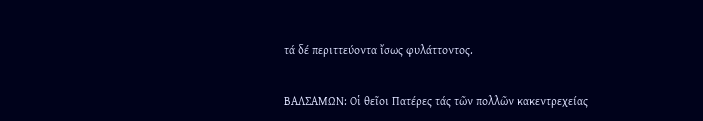τά δέ περιττεύοντα ἴσως φυλάττοντος.

ΒΑΛΣΑΜΩΝ: Οἱ θεῖοι Πατέρες τάς τῶν πολλῶν κακεντρεχείας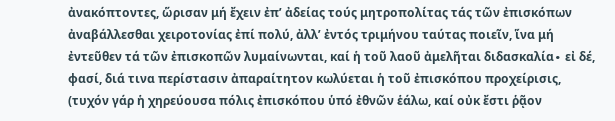ἀνακόπτοντες, ὥρισαν μή ἔχειν ἐπ’ ἀδείας τούς μητροπολίτας τάς τῶν ἐπισκόπων ἀναβάλλεσθαι χειροτονίας ἐπί πολύ, ἀλλ’ ἐντός τριμήνου ταύτας ποιεῖν, ἵνα μή ἐντεῦθεν τά τῶν ἐπισκοπῶν λυμαίνωνται, καί ἡ τοῦ λαοῦ ἀμελῆται διδασκαλία∙ εἰ δέ, φασί, διά τινα περίστασιν ἀπαραίτητον κωλύεται ἡ τοῦ ἐπισκόπου προχείρισις, (τυχόν γάρ ἡ χηρεύουσα πόλις ἐπισκόπου ὑπό ἐθνῶν ἑάλω, καί οὐκ ἔστι ῥᾷον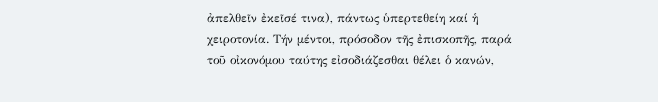ἀπελθεῖν ἐκεῖσέ τινα), πάντως ὑπερτεθείη καί ἡ χειροτονία. Τήν μέντοι, πρόσοδον τῆς ἐπισκοπῆς, παρά τοῦ οἰκονόμου ταύτης εἰσοδιάζεσθαι θέλει ὁ κανών,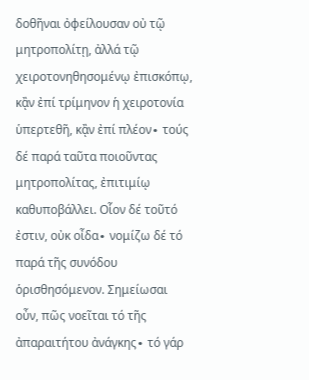δοθῆναι ὀφείλουσαν οὐ τῷ μητροπολίτῃ, ἀλλά τῷ χειροτονηθησομένῳ ἐπισκόπῳ, κᾂν ἐπί τρίμηνον ἡ χειροτονία ὑπερτεθῆ, κᾂν ἐπί πλέον∙ τούς δέ παρά ταῦτα ποιοῦντας μητροπολίτας, ἐπιτιμίῳ καθυποβάλλει. Οἷον δέ τοῦτό ἐστιν, οὐκ οἶδα∙ νομίζω δέ τό παρά τῆς συνόδου ὁρισθησόμενον. Σημείωσαι οὖν, πῶς νοεῖται τό τῆς ἀπαραιτήτου ἀνάγκης∙ τό γάρ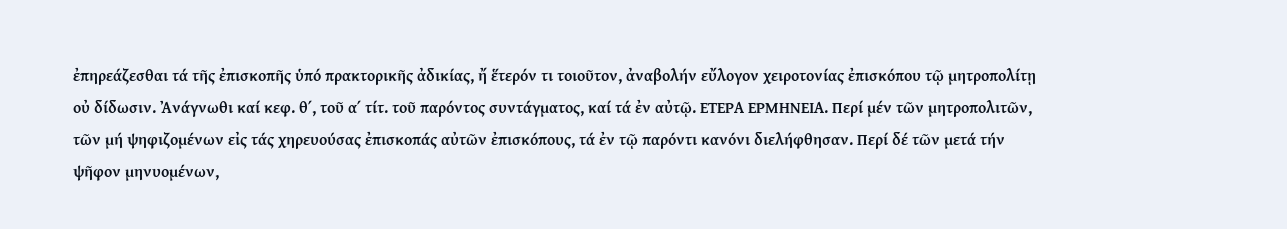ἐπηρεάζεσθαι τά τῆς ἐπισκοπῆς ὑπό πρακτορικῆς ἀδικίας, ἤ ἕτερόν τι τοιοῦτον, ἀναβολήν εὔλογον χειροτονίας ἐπισκόπου τῷ μητροπολίτῃ οὐ δίδωσιν. Ἀνάγνωθι καί κεφ. θ΄, τοῦ α΄ τίτ. τοῦ παρόντος συντάγματος, καί τά ἐν αὐτῷ. ΕΤΕΡΑ ΕΡΜΗΝΕΙΑ. Περί μέν τῶν μητροπολιτῶν, τῶν μή ψηφιζομένων εἰς τάς χηρευούσας ἐπισκοπάς αὐτῶν ἐπισκόπους, τά ἐν τῷ παρόντι κανόνι διελήφθησαν. Περί δέ τῶν μετά τήν ψῆφον μηνυομένων,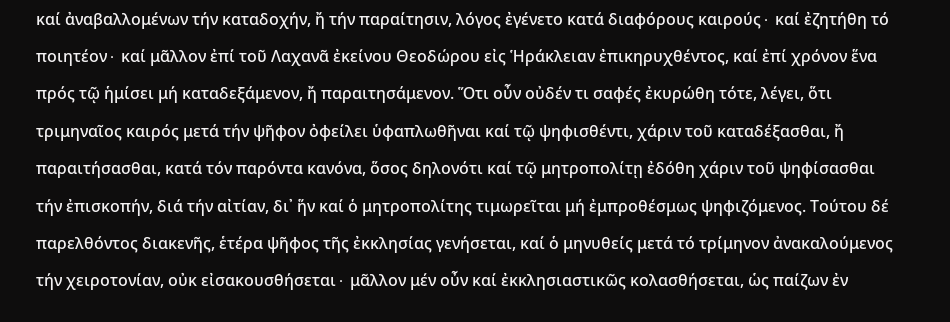καί ἀναβαλλομένων τήν καταδοχήν, ἤ τήν παραίτησιν, λόγος ἐγένετο κατά διαφόρους καιρούς∙ καί ἐζητήθη τό ποιητέον∙ καί μᾶλλον ἐπί τοῦ Λαχανᾶ ἐκείνου Θεοδώρου εἰς Ἡράκλειαν ἐπικηρυχθέντος, καί ἐπί χρόνον ἕνα πρός τῷ ἡμίσει μή καταδεξάμενον, ἤ παραιτησάμενον. Ὅτι οὖν οὐδέν τι σαφές ἐκυρώθη τότε, λέγει, ὅτι τριμηναῖος καιρός μετά τήν ψῆφον ὀφείλει ὑφαπλωθῆναι καί τῷ ψηφισθέντι, χάριν τοῦ καταδέξασθαι, ἤ παραιτήσασθαι, κατά τόν παρόντα κανόνα, ὅσος δηλονότι καί τῷ μητροπολίτῃ ἐδόθη χάριν τοῦ ψηφίσασθαι τήν ἐπισκοπήν, διά τήν αἰτίαν, δι᾿ ἥν καί ὁ μητροπολίτης τιμωρεῖται μή ἐμπροθέσμως ψηφιζόμενος. Τούτου δέ παρελθόντος διακενῆς, ἑτέρα ψῆφος τῆς ἐκκλησίας γενήσεται, καί ὁ μηνυθείς μετά τό τρίμηνον ἀνακαλούμενος τήν χειροτονίαν, οὐκ εἰσακουσθήσεται∙ μᾶλλον μέν οὖν καί ἐκκλησιαστικῶς κολασθήσεται, ὡς παίζων ἐν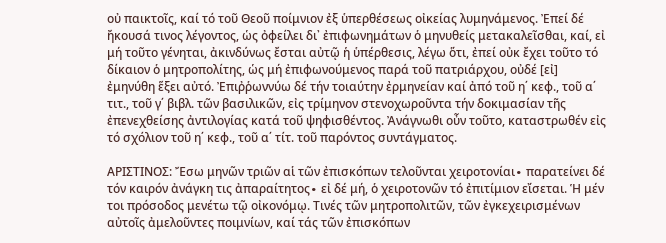οὐ παικτοῖς, καί τό τοῦ Θεοῦ ποίμνιον ἐξ ὑπερθέσεως οἰκείας λυμηνάμενος. Ἐπεί δέ ἤκουσά τινος λέγοντος, ὡς ὀφείλει δι᾽ ἐπιφωνημάτων ὁ μηνυθείς μετακαλεῖσθαι, καί, εἰ μή τοῦτο γένηται, ἀκινδύνως ἔσται αὐτῷ ἡ ὑπέρθεσις, λέγω ὅτι, ἐπεί οὐκ ἔχει τοῦτο τό δίκαιον ὁ μητροπολίτης, ὡς μή ἐπιφωνούμενος παρά τοῦ πατριάρχου, οὐδέ [εἰ] ἐμηνύθη ἕξει αὐτό. Ἐπιῤῥωννύω δέ τήν τοιαύτην ἐρμηνείαν καί ἀπό τοῦ η΄ κεφ., τοῦ α΄ τιτ., τοῦ γ΄ βιβλ. τῶν βασιλικῶν, εἰς τρίμηνον στενοχωροῦντα τήν δοκιμασίαν τῆς ἐπενεχθείσης ἀντιλογίας κατά τοῦ ψηφισθέντος. Ἀνάγνωθι οὖν τοῦτο, καταστρωθέν εἰς τό σχόλιον τοῦ η΄ κεφ., τοῦ α΄ τίτ. τοῦ παρόντος συντάγματος.

ΑΡΙΣΤΙΝΟΣ: Ἔσω μηνῶν τριῶν αἱ τῶν ἐπισκόπων τελοῦνται χειροτονίαι∙ παρατείνει δέ τόν καιρόν ἀνάγκη τις ἀπαραίτητος∙ εἰ δέ μή, ὁ χειροτονῶν τό ἐπιτίμιον εἴσεται. Ἡ μέν τοι πρόσοδος μενέτω τῷ οἰκονόμῳ. Τινές τῶν μητροπολιτῶν, τῶν ἐγκεχειρισμένων αὐτοῖς ἀμελοῦντες ποιμνίων, καί τάς τῶν ἐπισκόπων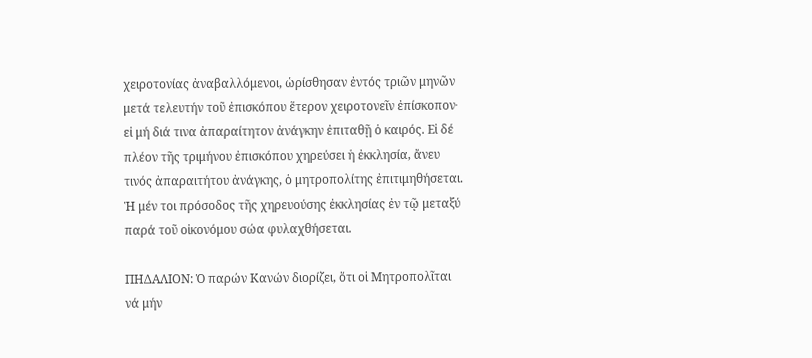χειροτονίας ἀναβαλλόμενοι, ὡρίσθησαν ἐντός τριῶν μηνῶν μετά τελευτήν τοῦ ἐπισκόπου ἕτερον χειροτονεῖν ἐπίσκοπον∙ εἰ μή διά τινα ἀπαραίτητον ἀνάγκην ἐπιταθῇ ὁ καιρός. Εἰ δέ πλέον τῆς τριμήνου ἐπισκόπου χηρεύσει ἡ ἐκκλησία, ἄνευ τινός ἀπαραιτήτου ἀνάγκης, ὁ μητροπολίτης ἐπιτιμηθήσεται. Ἡ μέν τοι πρόσοδος τῆς χηρευούσης ἐκκλησίας ἐν τῷ μεταξύ παρά τοῦ οἰκονόμου σώα φυλαχθήσεται.

ΠΗΔΑΛΙΟΝ: Ὁ παρών Κανών διορίζει, ὅτι οἱ Μητροπολῖται νά μήν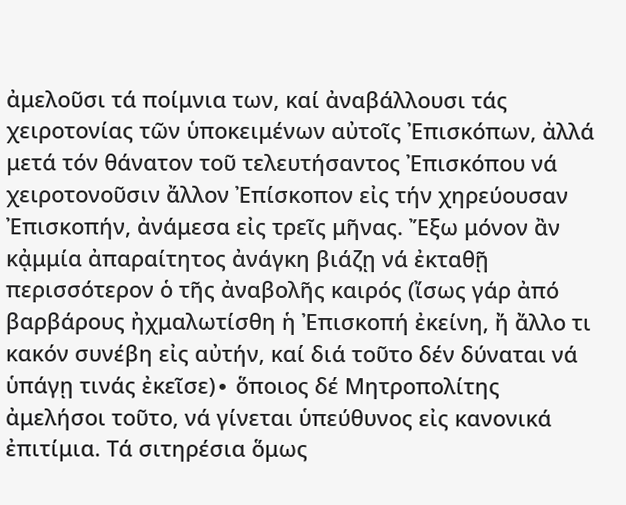ἀμελοῦσι τά ποίμνια των, καί ἀναβάλλουσι τάς χειροτονίας τῶν ὑποκειμένων αὐτοῖς Ἐπισκόπων, ἀλλά μετά τόν θάνατον τοῦ τελευτήσαντος Ἐπισκόπου νά χειροτονοῦσιν ἄλλον Ἐπίσκοπον εἰς τήν χηρεύουσαν Ἐπισκοπήν, ἀνάμεσα εἰς τρεῖς μῆνας. Ἔξω μόνον ἂν κᾀμμία ἀπαραίτητος ἀνάγκη βιάζῃ νά ἐκταθῇ περισσότερον ὁ τῆς ἀναβολῆς καιρός (ἴσως γάρ ἀπό βαρβάρους ἠχμαλωτίσθη ἡ Ἐπισκοπή ἐκείνη, ἤ ἄλλο τι κακόν συνέβη εἰς αὐτήν, καί διά τοῦτο δέν δύναται νά ὑπάγῃ τινάς ἐκεῖσε)∙ ὅποιος δέ Μητροπολίτης ἀμελήσοι τοῦτο, νά γίνεται ὑπεύθυνος εἰς κανονικά ἐπιτίμια. Τά σιτηρέσια ὅμως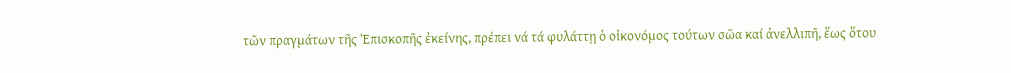τῶν πραγμάτων τῆς Ἐπισκοπῆς ἐκείνης, πρέπει νά τά φυλάττῃ ὁ οἰκονόμος τούτων σῶα καί ἀνελλιπῆ, ἕως ὅτου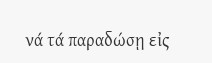νά τά παραδώσῃ εἰς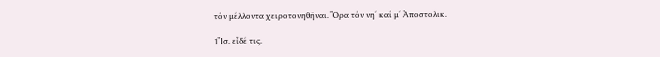τόν μέλλοντα χειροτονηθῆναι. Ὅρα τόν νη΄ καί μ΄ Ἀποστολικ.

1Ἴσ. εἶδέ τις.